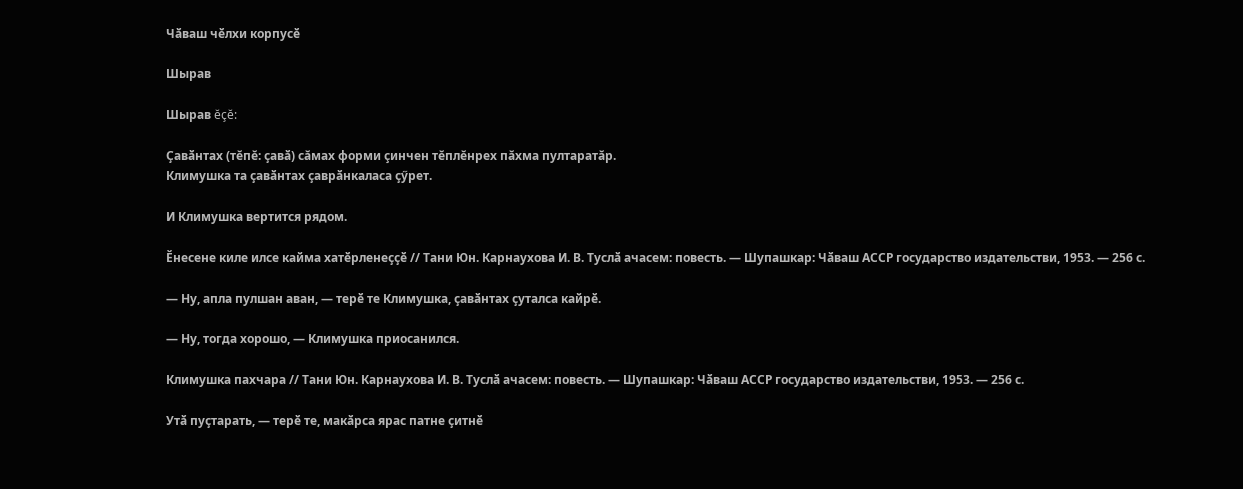Чӑваш чӗлхи корпусӗ

Шырав

Шырав ĕçĕ:

Ҫавӑнтах (тĕпĕ: ҫавӑ) сăмах форми çинчен тĕплĕнрех пăхма пултаратăр.
Климушка та ҫавӑнтах ҫаврӑнкаласа ҫӳрет.

И Климушка вертится рядом.

Ӗнесене киле илсе кайма хатӗрленеҫҫӗ // Тани Юн. Карнаухова И. В. Туслӑ ачасем: повесть. — Шупашкар: Чӑваш АССР государство издательстви, 1953. — 256 с.

— Ну, апла пулшан аван, — терӗ те Климушка, ҫавӑнтах ҫуталса кайрӗ.

— Ну, тогда хорошо, — Климушка приосанился.

Климушка пахчара // Тани Юн. Карнаухова И. В. Туслӑ ачасем: повесть. — Шупашкар: Чӑваш АССР государство издательстви, 1953. — 256 с.

Утӑ пуҫтарать, — терӗ те, макӑрса ярас патне ҫитнӗ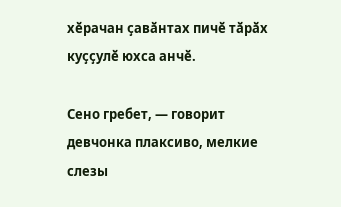хӗрачан ҫавӑнтах пичӗ тӑрӑх куҫҫулӗ юхса анчӗ.

Сено гребет, — говорит девчонка плаксиво, мелкие слезы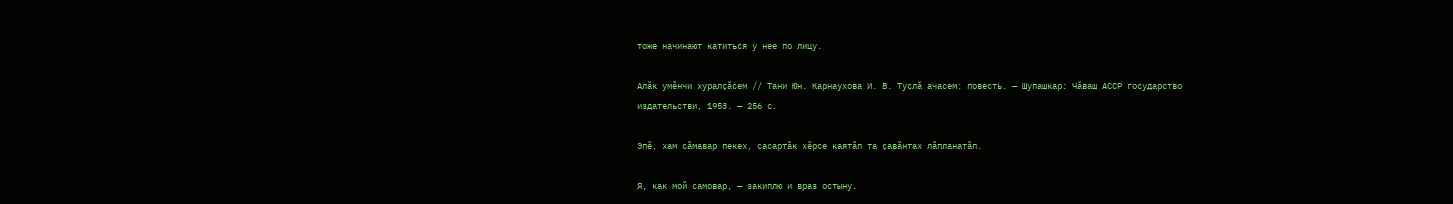тоже начинают катиться у нее по лицу.

Алӑк умӗнчи хуралҫӑсем // Тани Юн. Карнаухова И. В. Туслӑ ачасем: повесть. — Шупашкар: Чӑваш АССР государство издательстви, 1953. — 256 с.

Эпӗ, хам сӑмавар пекех, сасартӑк хӗрсе каятӑп та ҫавӑнтах лӑпланатӑп.

Я, как мой самовар, — закиплю и враз остыну.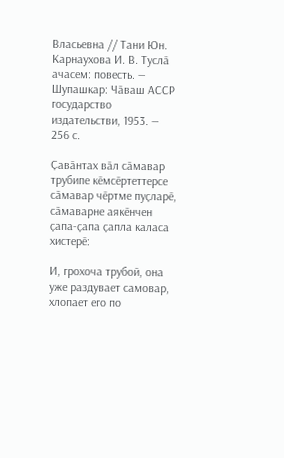Власьевна // Тани Юн. Карнаухова И. В. Туслӑ ачасем: повесть. — Шупашкар: Чӑваш АССР государство издательстви, 1953. — 256 с.

Ҫавӑнтах вӑл сӑмавар трубипе кӗмсӗртеттерсе сӑмавар чӗртме пуҫларӗ, сӑмаварне аякӗнчен ҫапа-ҫапа ҫапла каласа хистерӗ:

И, грохоча трубой, она уже раздувает самовар, хлопает его по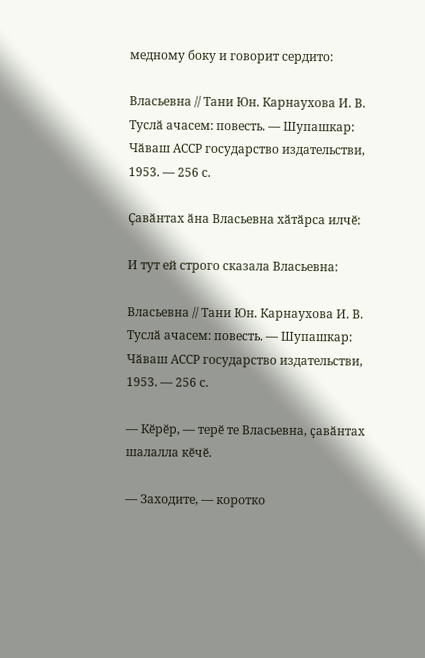медному боку и говорит сердито:

Власьевна // Тани Юн. Карнаухова И. В. Туслӑ ачасем: повесть. — Шупашкар: Чӑваш АССР государство издательстви, 1953. — 256 с.

Ҫавӑнтах ӑна Власьевна хӑтӑрса илчӗ:

И тут ей строго сказала Власьевна:

Власьевна // Тани Юн. Карнаухова И. В. Туслӑ ачасем: повесть. — Шупашкар: Чӑваш АССР государство издательстви, 1953. — 256 с.

— Кӗрӗр, — терӗ те Власьевна, ҫавӑнтах шалалла кӗчӗ.

— Заходите, — коротко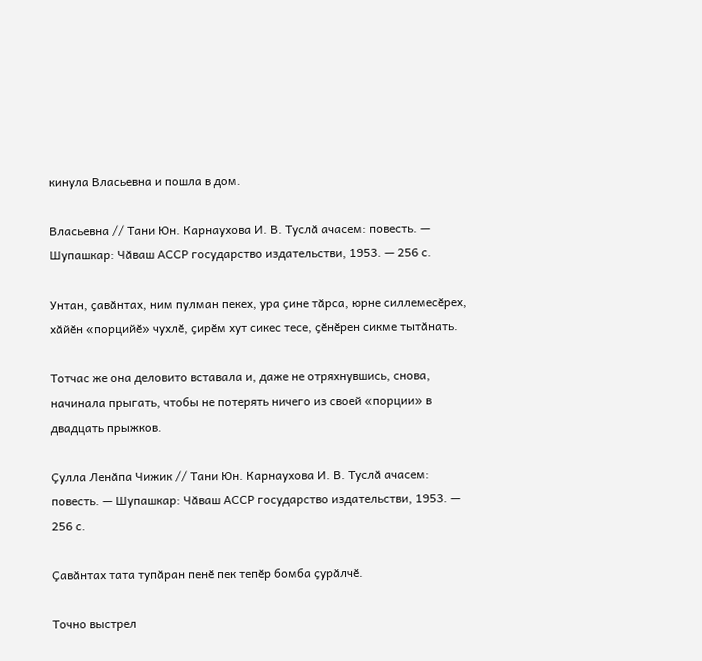кинула Власьевна и пошла в дом.

Власьевна // Тани Юн. Карнаухова И. В. Туслӑ ачасем: повесть. — Шупашкар: Чӑваш АССР государство издательстви, 1953. — 256 с.

Унтан, ҫавӑнтах, ним пулман пекех, ура ҫине тӑрса, юрне силлемесӗрех, хӑйӗн «порцийӗ» чухлӗ, ҫирӗм хут сикес тесе, ҫӗнӗрен сикме тытӑнать.

Тотчас же она деловито вставала и, даже не отряхнувшись, снова, начинала прыгать, чтобы не потерять ничего из своей «порции» в двадцать прыжков.

Ҫулла Ленӑпа Чижик // Тани Юн. Карнаухова И. В. Туслӑ ачасем: повесть. — Шупашкар: Чӑваш АССР государство издательстви, 1953. — 256 с.

Ҫавӑнтах тата тупӑран пенӗ пек тепӗр бомба ҫурӑлчӗ.

Точно выстрел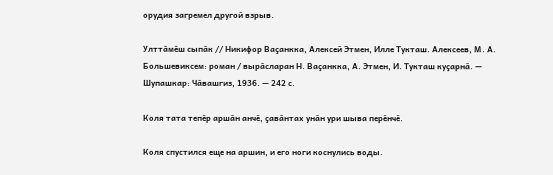орудия загремел другой взрыв.

Улттӑмӗш сыпӑк // Никифор Ваҫанкка, Алексей Этмен, Илле Тукташ. Алексеев, М. А. Большевиксем: роман / вырӑсларан Н. Ваҫанкка, А. Этмен, И. Тукташ куҫарнӑ. — Шупашкар: Чӑвашгиз, 1936. — 242 с.

Коля тата тепӗр аршӑн анчӗ, ҫавӑнтах унӑн ури шыва перӗнчӗ.

Коля спустился еще на аршин, и его ноги коснулись воды.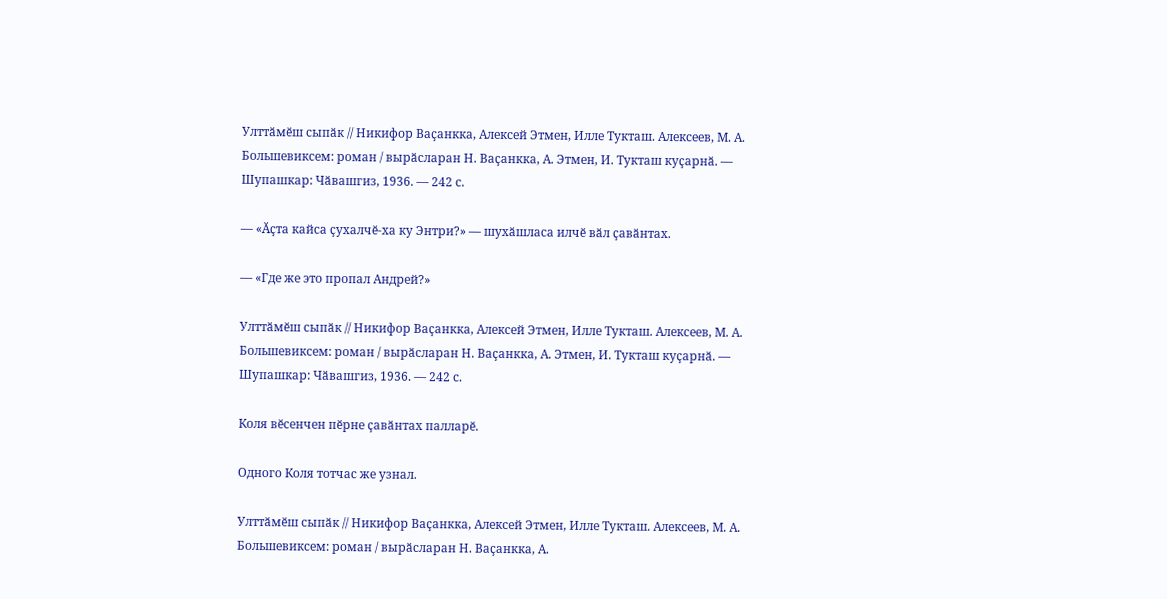Улттӑмӗш сыпӑк // Никифор Ваҫанкка, Алексей Этмен, Илле Тукташ. Алексеев, М. А. Большевиксем: роман / вырӑсларан Н. Ваҫанкка, А. Этмен, И. Тукташ куҫарнӑ. — Шупашкар: Чӑвашгиз, 1936. — 242 с.

— «Ӑҫта кайса ҫухалчӗ-ха ку Энтри?» — шухӑшласа илчӗ вӑл ҫавӑнтах.

— «Где же это пропал Андрей?»

Улттӑмӗш сыпӑк // Никифор Ваҫанкка, Алексей Этмен, Илле Тукташ. Алексеев, М. А. Большевиксем: роман / вырӑсларан Н. Ваҫанкка, А. Этмен, И. Тукташ куҫарнӑ. — Шупашкар: Чӑвашгиз, 1936. — 242 с.

Коля вӗсенчен пӗрне ҫавӑнтах палларӗ.

Одного Коля тотчас же узнал.

Улттӑмӗш сыпӑк // Никифор Ваҫанкка, Алексей Этмен, Илле Тукташ. Алексеев, М. А. Большевиксем: роман / вырӑсларан Н. Ваҫанкка, А.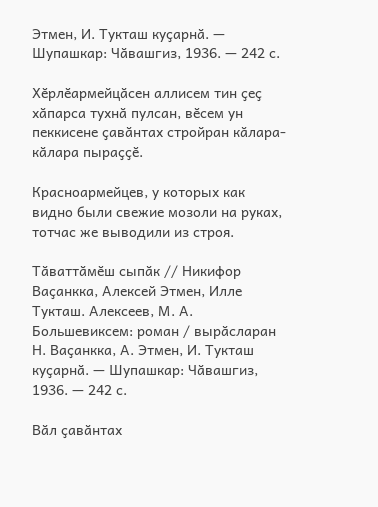Этмен, И. Тукташ куҫарнӑ. — Шупашкар: Чӑвашгиз, 1936. — 242 с.

Хӗрлӗармейцӑсен аллисем тин ҫеҫ хӑпарса тухнӑ пулсан, вӗсем ун пеккисене ҫавӑнтах стройран кӑлара-кӑлара пыраҫҫӗ.

Красноармейцев, у которых как видно были свежие мозоли на руках, тотчас же выводили из строя.

Тӑваттӑмӗш сыпӑк // Никифор Ваҫанкка, Алексей Этмен, Илле Тукташ. Алексеев, М. А. Большевиксем: роман / вырӑсларан Н. Ваҫанкка, А. Этмен, И. Тукташ куҫарнӑ. — Шупашкар: Чӑвашгиз, 1936. — 242 с.

Вӑл ҫавӑнтах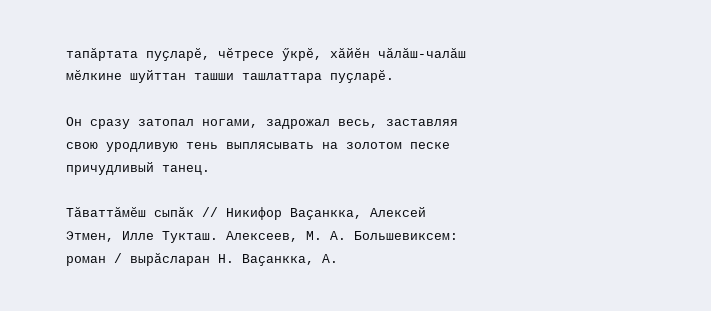тапӑртата пуҫларӗ, чӗтресе ӳкрӗ, хӑйӗн чӑлӑш-чалӑш мӗлкине шуйттан ташши ташлаттара пуҫларӗ.

Он сразу затопал ногами, задрожал весь, заставляя свою уродливую тень выплясывать на золотом песке причудливый танец.

Тӑваттӑмӗш сыпӑк // Никифор Ваҫанкка, Алексей Этмен, Илле Тукташ. Алексеев, М. А. Большевиксем: роман / вырӑсларан Н. Ваҫанкка, А.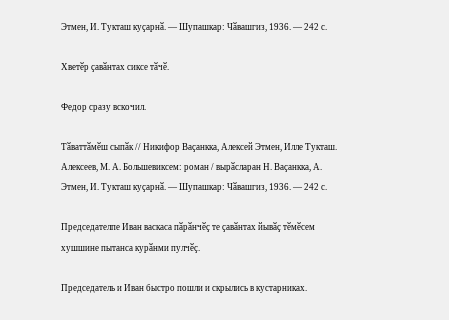Этмен, И. Тукташ куҫарнӑ. — Шупашкар: Чӑвашгиз, 1936. — 242 с.

Хветӗр ҫавӑнтах сиксе тӑчӗ.

Федор сразу вскочил.

Тӑваттӑмӗш сыпӑк // Никифор Ваҫанкка, Алексей Этмен, Илле Тукташ. Алексеев, М. А. Большевиксем: роман / вырӑсларан Н. Ваҫанкка, А. Этмен, И. Тукташ куҫарнӑ. — Шупашкар: Чӑвашгиз, 1936. — 242 с.

Председателпе Иван васкаса пӑрӑнчӗҫ те ҫавӑнтах йывӑҫ тӗмӗсем хушшине пытанса курӑнми пулчӗҫ.

Председатель и Иван быстро пошли и скрылись в кустарниках.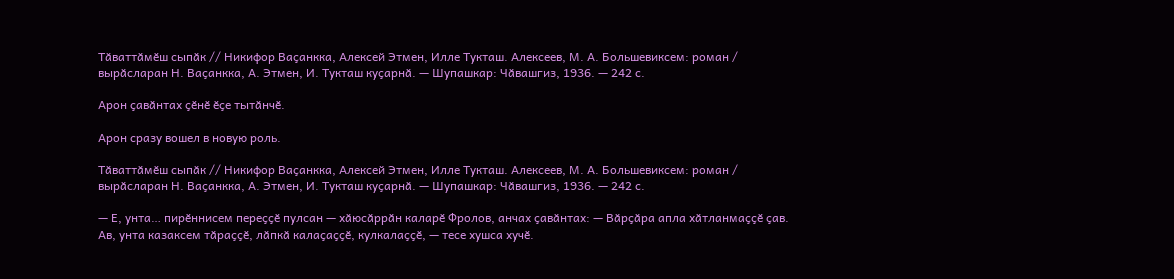Тӑваттӑмӗш сыпӑк // Никифор Ваҫанкка, Алексей Этмен, Илле Тукташ. Алексеев, М. А. Большевиксем: роман / вырӑсларан Н. Ваҫанкка, А. Этмен, И. Тукташ куҫарнӑ. — Шупашкар: Чӑвашгиз, 1936. — 242 с.

Арон ҫавӑнтах ҫӗнӗ ӗҫе тытӑнчӗ.

Арон сразу вошел в новую роль.

Тӑваттӑмӗш сыпӑк // Никифор Ваҫанкка, Алексей Этмен, Илле Тукташ. Алексеев, М. А. Большевиксем: роман / вырӑсларан Н. Ваҫанкка, А. Этмен, И. Тукташ куҫарнӑ. — Шупашкар: Чӑвашгиз, 1936. — 242 с.

— Е, унта… пирӗннисем переҫҫӗ пулсан — хӑюсӑррӑн каларӗ Фролов, анчах ҫавӑнтах: — Вӑрҫӑра апла хӑтланмаҫҫӗ ҫав. Ав, унта казаксем тӑраҫҫӗ, лӑпкӑ калаҫаҫҫӗ, кулкалаҫҫӗ, — тесе хушса хучӗ.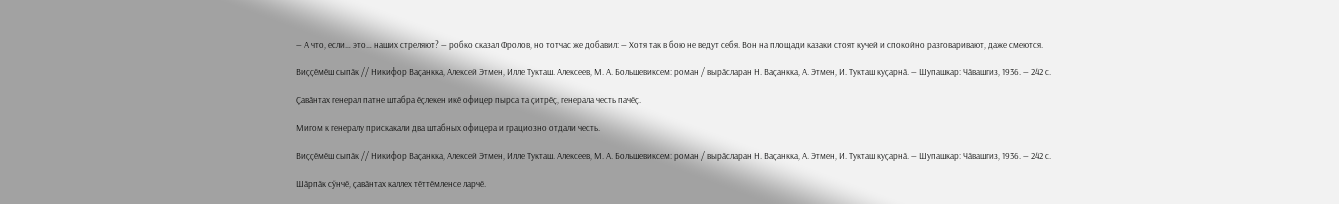— А что, если… это… наших стреляют? — робко сказал Фролов, но тотчас же добавил: — Хотя так в бою не ведут себя. Вон на площади казаки стоят кучей и спокойно разговаривают, даже смеются.

Виҫҫӗмӗш сыпӑк // Никифор Ваҫанкка, Алексей Этмен, Илле Тукташ. Алексеев, М. А. Большевиксем: роман / вырӑсларан Н. Ваҫанкка, А. Этмен, И. Тукташ куҫарнӑ. — Шупашкар: Чӑвашгиз, 1936. — 242 с.

Ҫавӑнтах генерал патне штабра ӗҫлекен икӗ офицер пырса та ҫитрӗҫ, генерала честь пачӗҫ.

Мигом к генералу прискакали два штабных офицера и грациозно отдали честь.

Виҫҫӗмӗш сыпӑк // Никифор Ваҫанкка, Алексей Этмен, Илле Тукташ. Алексеев, М. А. Большевиксем: роман / вырӑсларан Н. Ваҫанкка, А. Этмен, И. Тукташ куҫарнӑ. — Шупашкар: Чӑвашгиз, 1936. — 242 с.

Шӑрпӑк сӳнчӗ, ҫавӑнтах каллех тӗттӗмленсе ларчӗ.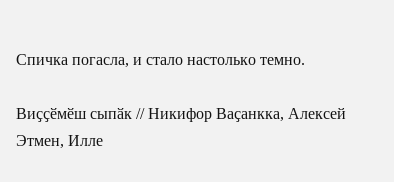Спичка погасла, и стало настолько темно.

Виҫҫӗмӗш сыпӑк // Никифор Ваҫанкка, Алексей Этмен, Илле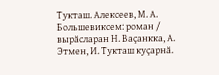Тукташ. Алексеев, М. А. Большевиксем: роман / вырӑсларан Н. Ваҫанкка, А. Этмен, И. Тукташ куҫарнӑ.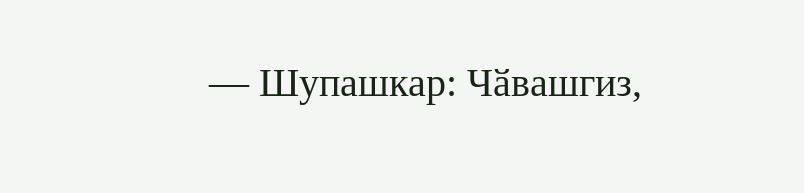— Шупашкар: Чӑвашгиз,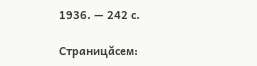1936. — 242 с.

Страницăсем: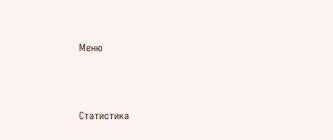Меню



Статистика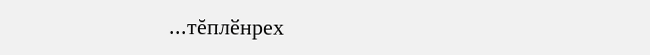...тĕплӗнрех